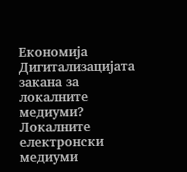Економија
Дигитализацијата закана за локалните медиуми?
Локалните електронски медиуми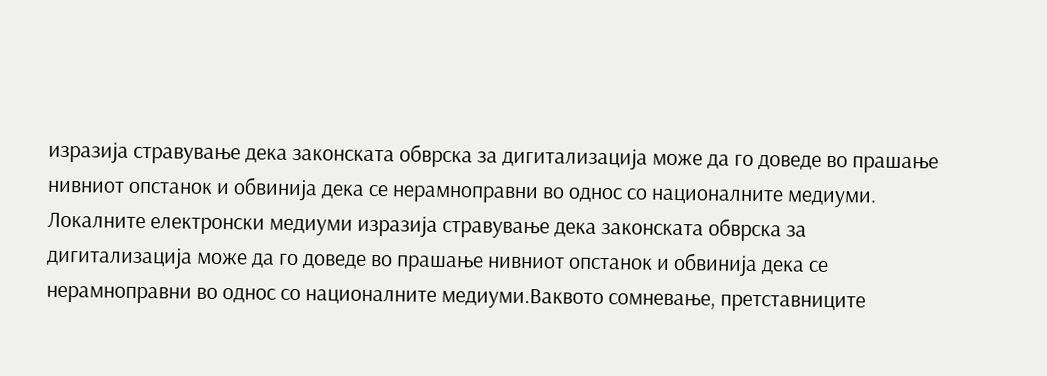изразија стравување дека законската обврска за дигитализација може да го доведе во прашање нивниот опстанок и обвинија дека се нерамноправни во однос со националните медиуми.
Локалните електронски медиуми изразија стравување дека законската обврска за дигитализација може да го доведе во прашање нивниот опстанок и обвинија дека се нерамноправни во однос со националните медиуми.Ваквото сомневање, претставниците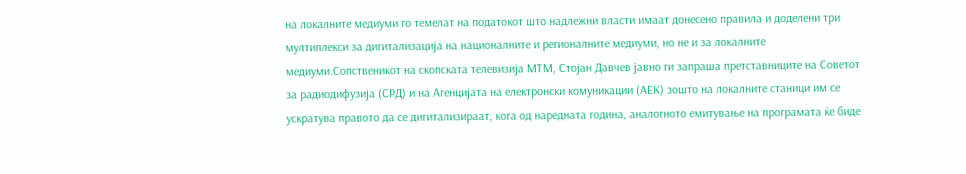на локалните медиуми го темелат на податокот што надлежни власти имаат донесено правила и доделени три мултиплекси за дигитализација на националните и регионалните медиуми, но не и за локалните медиуми.Сопственикот на скопската телевизија МТМ, Стојан Давчев јавно ги запраша претставниците на Советот за радиодифузија (СРД) и на Агенцијата на електронски комуникации (АЕК) зошто на локалните станици им се ускратува правото да се дигитализираат, кога од наредната година, аналогното емитување на програмата ќе биде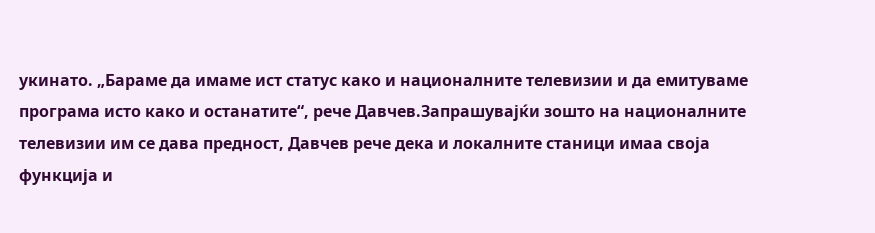укинато. „Бараме да имаме ист статус како и националните телевизии и да емитуваме програма исто како и останатите“, рече Давчев.Запрашувајќи зошто на националните телевизии им се дава предност, Давчев рече дека и локалните станици имаа своја функција и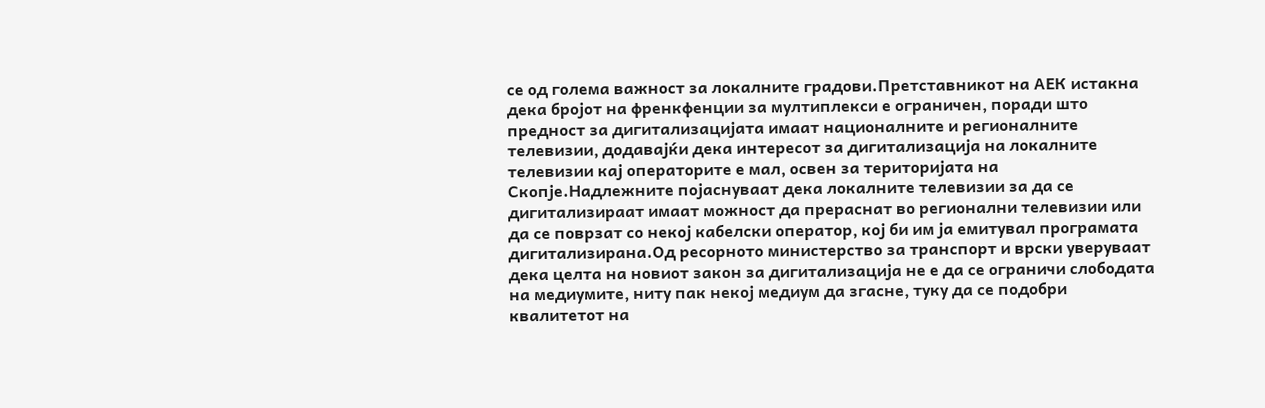се од голема важност за локалните градови.Претставникот на АЕК истакна дека бројот на френкфенции за мултиплекси е ограничен, поради што предност за дигитализацијата имаат националните и регионалните телевизии, додавајќи дека интересот за дигитализација на локалните телевизии кај операторите е мал, освен за територијата на Скопје.Надлежните појаснуваат дека локалните телевизии за да се дигитализираат имаат можност да прераснат во регионални телевизии или да се поврзат со некој кабелски оператор, кој би им ја емитувал програмата дигитализирана.Од ресорното министерство за транспорт и врски уверуваат дека целта на новиот закон за дигитализација не е да се ограничи слободата на медиумите, ниту пак некој медиум да згасне, туку да се подобри квалитетот на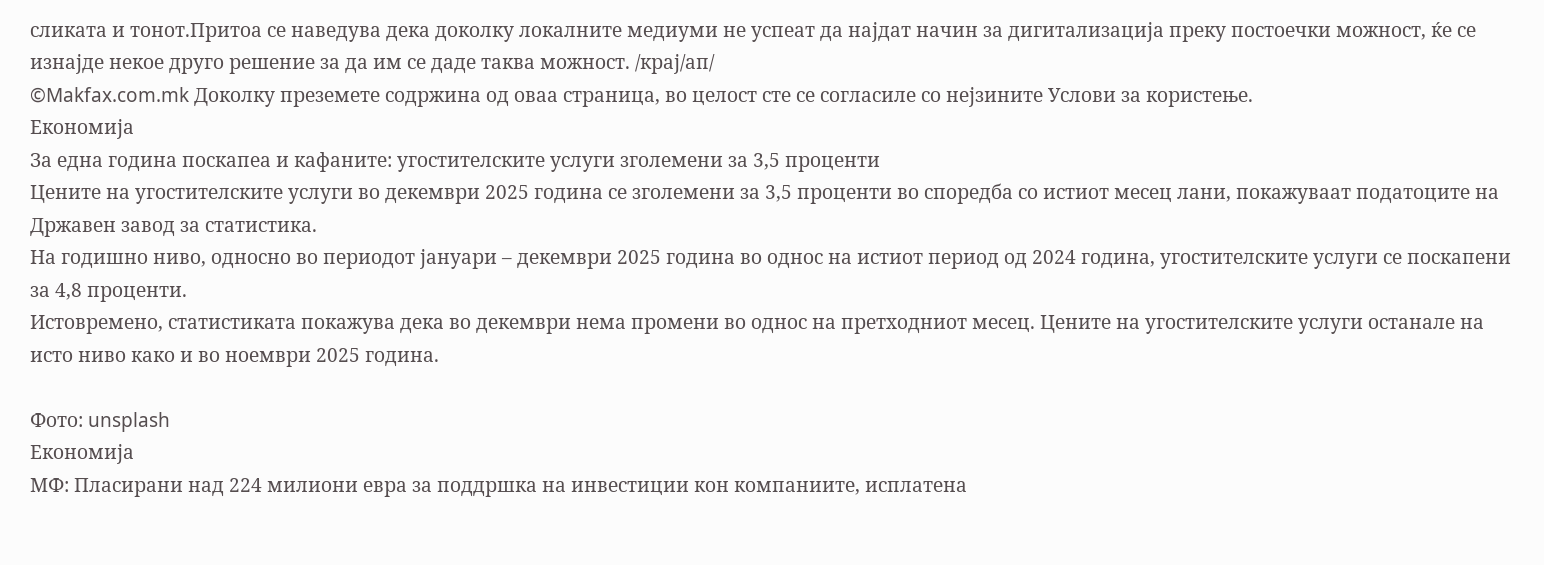сликата и тонот.Притоа се наведува дека доколку локалните медиуми не успеат да најдат начин за дигитализација преку постоечки можност, ќе се изнајде некое друго решение за да им се даде таква можност. /крај/ап/
©Makfax.com.mk Доколку преземете содржина од оваа страница, во целост сте се согласиле со нејзините Услови за користење.
Економија
За една година поскапеа и кафаните: угостителските услуги зголемени за 3,5 проценти
Цените на угостителските услуги во декември 2025 година се зголемени за 3,5 проценти во споредба со истиот месец лани, покажуваат податоците на Државен завод за статистика.
На годишно ниво, односно во периодот јануари – декември 2025 година во однос на истиот период од 2024 година, угостителските услуги се поскапени за 4,8 проценти.
Истовремено, статистиката покажува дека во декември нема промени во однос на претходниот месец. Цените на угостителските услуги останале на исто ниво како и во ноември 2025 година.

Фото: unsplash
Економија
МФ: Пласирани над 224 милиони евра за поддршка на инвестиции кон компаниите, исплатена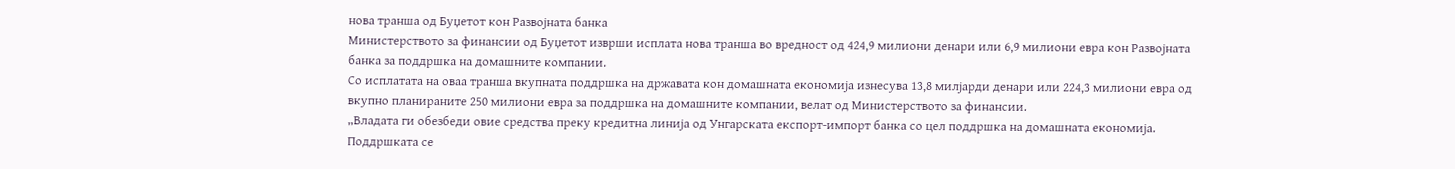нова транша од Буџетот кон Развојната банка
Министерството за финансии од Буџетот изврши исплата нова транша во вредност од 424,9 милиони денари или 6,9 милиони евра кон Развојната банка за поддршка на домашните компании.
Со исплатата на оваа транша вкупната поддршка на државата кон домашната економија изнесува 13,8 милјарди денари или 224,3 милиони евра од вкупно планираните 250 милиони евра за поддршка на домашните компании, велат од Министерството за финансии.
„Владата ги обезбеди овие средства преку кредитна линија од Унгарската експорт-импорт банка со цел поддршка на домашната економија. Поддршката се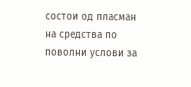состои од пласман на средства по поволни услови за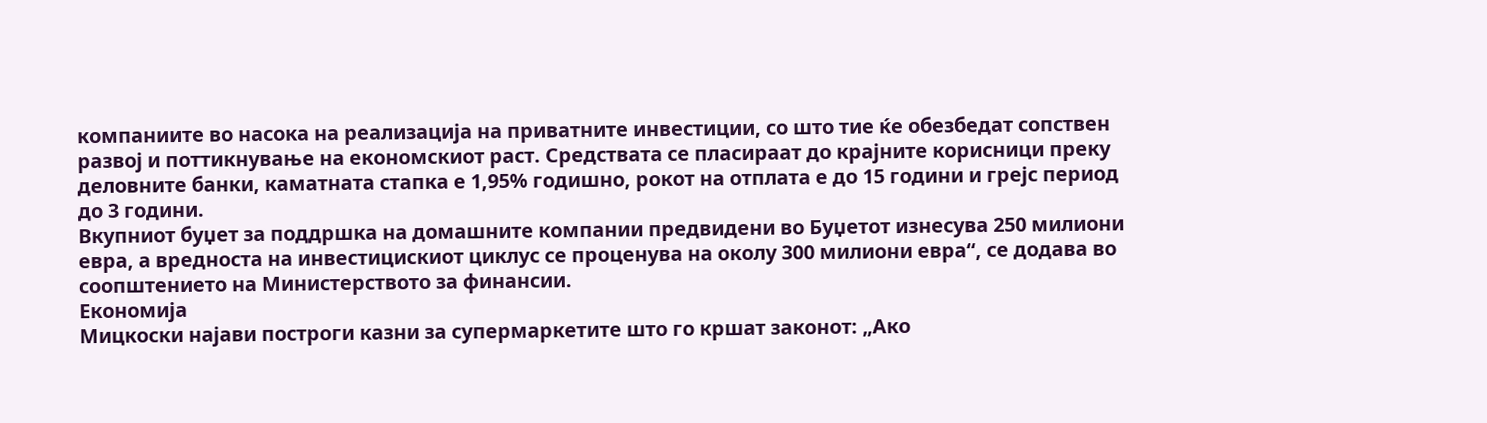компаниите во насока на реализација на приватните инвестиции, со што тие ќе обезбедат сопствен развој и поттикнување на економскиот раст. Средствата се пласираат до крајните корисници преку деловните банки, каматната стапка е 1,95% годишно, рокот на отплата е до 15 години и грејс период до 3 години.
Вкупниот буџет за поддршка на домашните компании предвидени во Буџетот изнесува 250 милиони евра, а вредноста на инвестицискиот циклус се проценува на околу 300 милиони евра“, се додава во соопштението на Министерството за финансии.
Економија
Мицкоски најави построги казни за супермаркетите што го кршат законот: „Ако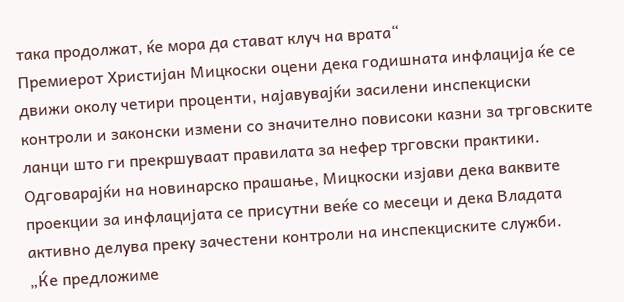така продолжат, ќе мора да стават клуч на врата“
Премиерот Христијан Мицкоски оцени дека годишната инфлација ќе се движи околу четири проценти, најавувајќи засилени инспекциски контроли и законски измени со значително повисоки казни за трговските ланци што ги прекршуваат правилата за нефер трговски практики.
Одговарајќи на новинарско прашање, Мицкоски изјави дека ваквите проекции за инфлацијата се присутни веќе со месеци и дека Владата активно делува преку зачестени контроли на инспекциските служби.
„Ќе предложиме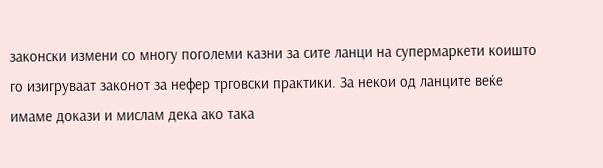законски измени со многу поголеми казни за сите ланци на супермаркети коишто го изигруваат законот за нефер трговски практики. За некои од ланците веќе имаме докази и мислам дека ако така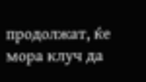продолжат, ќе мора клуч да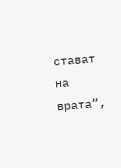стават на врата“,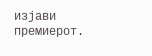изјави премиерот.